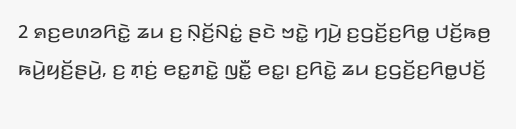2 ꤎꤢ꤬ꤕꤛꤤꤖꤢꤧ꤭ ꤘꤣ ꤢ꤬ ꤡ꤫ꤢꤩ꤬ꤡꤢꤦ꤭ ꤔꤢꤧ ꤠꤢꤧ꤭ ꤚꤣꤧ꤬ ꤢ꤬ꤞꤢꤩ꤬ꤢ꤬ꤖꤥ꤭ ꤓꤢꤩ꤬ꤒꤥ꤬ ꤒꤣꤧ꤬ꤟꤢꤩ꤬ꤔꤣꤧ꤬, ꤢ꤬ ꤊ꤫ꤢꤦ꤬ ꤕꤢ꤭ꤊꤢꤧ꤭ ꤜꤢꤪ꤭ ꤕꤢ꤭꤯ ꤢ꤬ꤖꤢꤧ꤭ ꤘꤣ ꤢ꤬ꤞꤢꤩ꤬ꤢ꤬ꤖꤥ꤭ꤓꤢꤩ꤬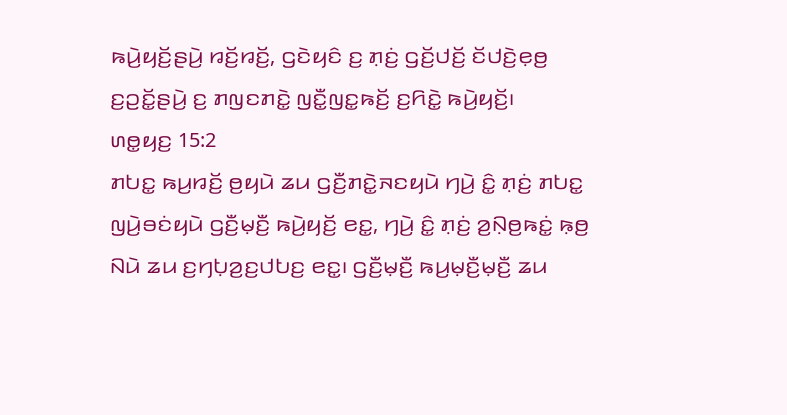ꤒꤣꤧ꤬ꤟꤢꤩ꤬ꤔꤣꤧ꤬ ꤙꤢꤩ꤬ꤙꤢꤩ꤬, ꤞꤢꤧꤟꤢꤨ ꤢ꤬ ꤊ꤫ꤢꤦ꤬ ꤞꤢꤩ꤬ꤓꤢꤩ꤬ ꤢꤩꤓꤢꤧ꤬ꤕ꤫ꤥ꤬ ꤢ꤬ꤑꤢꤩ꤭ꤔꤣꤧ꤬ ꤢ꤬ ꤊꤜꤢꤊꤢꤧ꤭ ꤜꤢꤪ꤭ꤜꤢ꤭ꤒꤢꤩ꤬ ꤢ꤬ꤖꤢꤧ꤭ ꤒꤣꤧ꤬ꤟꤢꤩ꤬꤯
ꤛꤥ꤭ꤟꤢ꤬ 15:2
ꤊꤝꤢ꤭ ꤒꤣ꤬ꤙꤢꤩ꤬ ꤥ꤬ꤟꤣꤧ ꤘꤣ ꤞꤢꤪ꤬ꤊꤢꤧ꤭ꤏꤢꤟꤣꤧ ꤚꤣꤧ꤬ ꤢꤨ꤭ ꤊ꤫ꤢꤦ꤬ ꤊꤝꤢ꤭ ꤜꤣꤧ꤬ꤋꤢꤦꤟꤣꤧ ꤞꤢꤪ꤬ꤗ꤫ꤢꤪ꤬ ꤒꤣꤧ꤬ꤟꤢꤩ꤬ ꤕꤢ꤭, ꤚꤣꤧ꤬ ꤢꤨ꤭ ꤊ꤫ꤢꤦ꤬ ꤤ꤬ꤡ꤫ꤥ꤬ꤒꤢꤦ꤭ ꤒ꤫ꤥ꤬ ꤡꤣꤧ ꤘꤣ ꤢ꤬ꤚꤝ꤫ꤤ꤬ꤢ꤬ꤓꤝꤢ꤬ ꤕꤢ꤭꤯ ꤞꤢꤪ꤬ꤗ꤫ꤢꤪ꤬ ꤒꤣ꤬ꤗ꤫ꤢꤪ꤬ꤗ꤫ꤢꤪ꤬ ꤘꤣ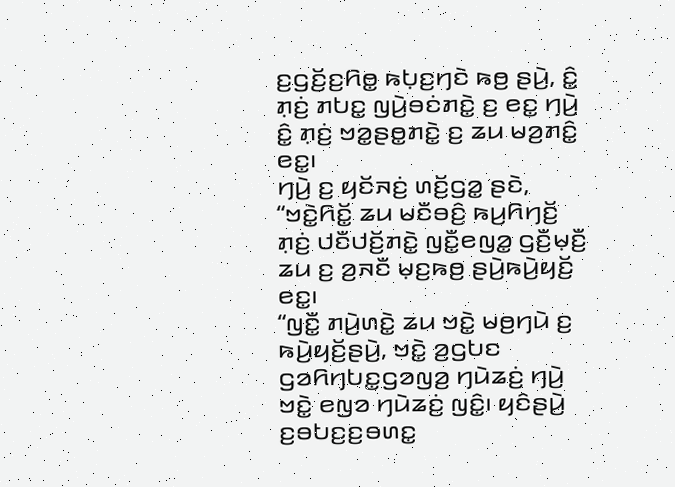ꤢ꤬ꤞꤢꤩ꤬ꤢ꤬ꤖꤥ꤭ ꤒꤝ꤫ꤢ꤬ꤚꤢꤧ ꤒꤥ꤬ ꤔꤣꤧ꤬, ꤢꤨ꤭ ꤊ꤫ꤢꤦ꤬ ꤊꤝꤢ꤭ ꤜꤣꤧ꤬ꤋꤢꤦꤊꤢꤧ꤭ ꤢ꤬ ꤕꤢ꤭ ꤚꤣꤧ꤬ ꤢꤨ꤭ ꤊ꤫ꤢꤦ꤬ ꤠꤤ꤭ꤔꤥ꤭ꤊꤢꤧ꤭ ꤢ꤬ ꤘꤣ ꤗꤤ꤬ꤊꤢꤨ꤭ ꤕꤢ꤭꤯
ꤚꤣꤧ꤬ ꤢ꤬ ꤟꤢꤩꤏꤢꤦ꤬ ꤛꤢꤩ꤬ꤞꤤ꤭ ꤔꤢꤧ, “ꤠꤢꤧ꤭ꤖꤢꤩ꤭ ꤘꤣ ꤗꤢꤪꤋꤢꤨ꤬ ꤒꤣ꤬ꤖꤚꤢꤩ꤬ ꤊ꤫ꤢꤦ꤬ ꤓꤢꤪꤓꤢꤩ꤬ꤊꤢꤧ꤭ ꤜꤢꤪ꤭ꤕꤜꤤ꤭ ꤞꤢꤪ꤬ꤗ꤫ꤢꤪ꤬ ꤘꤣ ꤢ꤬ ꤤ꤬ꤏꤢꤪ ꤗ꤫ꤢ꤬ꤒꤥ꤬ ꤔꤣꤧ꤬ꤒꤣꤧ꤬ꤟꤢꤩ꤬ ꤕꤢ꤭꤯
“ꤜꤢꤪ꤭ ꤊꤣꤧ꤬ꤛꤢꤧ꤭ ꤘꤣ ꤠꤢꤧ꤭ ꤗꤥ꤬ꤚꤣꤧ ꤢ꤬ ꤒꤣꤧ꤬ꤟꤢꤩ꤬ꤔꤣꤧ꤬, ꤠꤢꤧ꤭ ꤤ꤬ꤞꤝꤢ ꤞꤤꤖꤚꤝꤢ꤭ꤞꤤꤜꤤ꤬ ꤚꤣꤧꤘꤢꤦ꤬ ꤚꤣꤧ꤬ ꤠꤢꤧ꤭ ꤕꤜꤤ ꤚꤣꤧꤘꤢꤦ꤬ ꤜꤢꤨ꤭꤯ ꤟꤢꤨꤔꤣꤧ꤬ ꤢ꤬ꤋꤝꤢ꤬ꤢ꤬ꤋꤛꤢ꤭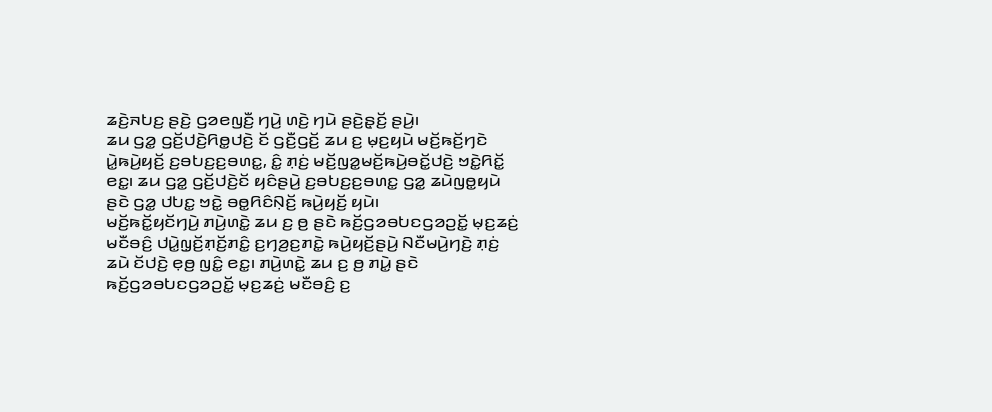ꤘꤢꤧ꤬ꤏꤝꤢ꤬ ꤔꤢꤧ꤬ ꤞꤤꤕꤜꤢꤪ꤬ ꤚꤣꤧ꤬ ꤛꤢꤧ꤬ ꤚꤣꤧ ꤔꤢꤧ꤬ꤔ꤫ꤢꤩ꤬ ꤔꤣꤧ꤬꤯
ꤘꤣ ꤞꤤ꤭ ꤞꤢꤩ꤬ꤓꤢꤧ꤬ꤖꤥ꤭ꤓꤢꤧ꤬ ꤢꤩ ꤞꤢꤪ꤬ꤞꤢꤩ꤬ ꤘꤣ ꤢ꤬ ꤗ꤫ꤢ꤬ꤟꤣꤧ ꤗꤢꤩ꤬ꤒꤢꤩ꤬ꤚꤢꤧ ꤣꤧ꤭ꤒꤣꤧ꤬ꤟꤢꤩ꤬ ꤢ꤬ꤋꤝꤢ꤬ꤢ꤬ꤋꤛꤢ꤭, ꤢꤨ꤭ ꤊ꤫ꤢꤦ꤬ ꤗꤢꤩ꤬ꤜꤤ꤭ꤗꤢꤩ꤬ꤒꤣꤧ꤬ꤋꤢꤩ꤭ꤓꤢꤧ꤬ ꤠꤢꤧ꤭ꤖꤢꤩ꤭ ꤕꤢ꤭꤯ ꤘꤣ ꤞꤤ꤭ ꤞꤢꤩ꤬ꤓꤢꤧ꤬ꤢꤩ ꤟꤢꤨꤔꤣꤧ꤬ ꤢ꤬ꤋꤝꤢ꤬ꤢ꤬ꤋꤛꤢ꤭ ꤞꤤ꤭ ꤘꤣꤧꤜꤥ꤭ꤟꤣꤧ ꤔꤢꤧ ꤞꤤ꤭ ꤓꤝꤢ꤭ ꤠꤢꤧ꤭ ꤋꤥ꤭ꤖꤢꤨꤡ꤫ꤢꤩ꤬ ꤒꤣꤧ꤬ꤟꤢꤩ꤬ ꤟꤣꤧ꤯
ꤗꤢꤩ꤬ꤒꤢꤩ꤭ꤟꤢꤩꤚꤣꤧ꤬ ꤊꤣꤧ꤬ꤛꤢꤧ꤭ ꤘꤣ ꤢ꤬ ꤥ꤬ ꤔꤢꤧ ꤒꤢꤩ꤬ꤞꤤꤋꤝꤢꤞꤤꤑꤢꤩ꤭ ꤗ꤫ꤢ꤬ꤘꤢꤦ꤬ ꤗꤢꤪꤋꤢꤨ꤬ ꤓꤣꤧ꤭ꤜ꤫ꤢꤩ꤬ꤊ꤫ꤢꤩ꤬ꤊꤢꤨ꤭ ꤢ꤬ꤚꤤ꤬ꤢ꤬ꤊꤢꤧ꤭ ꤒꤣꤧ꤬ꤟꤢꤩ꤬ꤔꤣꤧ꤬ ꤡꤢꤪꤗꤣꤧ꤬ꤚꤢꤧ꤬ ꤊ꤫ꤢꤦ꤬ ꤘꤣꤧ ꤢꤩꤓꤢꤧ꤬ ꤕ꤫ꤥ꤬ ꤜꤢꤨ꤭ ꤕꤢ꤭꤯ ꤊꤣꤧ꤬ꤛꤢꤧ꤭ ꤘꤣ ꤢ꤬ ꤥ꤬ ꤊꤣꤧ꤭ ꤔꤢꤧ ꤒꤢꤩ꤬ꤞꤤꤋꤝꤢꤞꤤꤑꤢꤩ꤭ ꤗ꤫ꤢ꤬ꤘꤢꤦ꤬ ꤗꤢꤪꤋꤢꤨ꤬ ꤢ꤬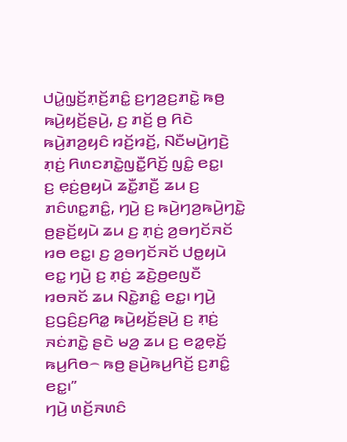ꤓꤣꤧ꤭ꤜ꤫ꤢꤩ꤬ꤊ꤫ꤢꤩ꤬ꤊꤢꤨ꤭ ꤢ꤬ꤚꤤ꤬ꤢ꤬ꤊꤢꤧ꤭ ꤒꤥ꤬ ꤒꤣꤧ꤬ꤟꤢꤩ꤬ꤔꤣꤧ꤬, ꤢ꤬ ꤊꤢꤩ꤬ ꤥ꤬ ꤖꤢꤧ ꤒꤣꤧ꤬ꤊꤤ꤬ꤟꤢꤨ ꤙꤢꤩ꤬ꤙꤢꤩ꤬, ꤡꤢꤪꤗꤣꤧ꤬ꤚꤢꤧ꤬ ꤊ꤫ꤢꤦ꤬ ꤖꤛꤢꤊꤢꤧ꤭ꤜꤢꤪ꤭ꤖꤢꤩ꤬ ꤜꤢꤨ꤭ ꤕꤢ꤭꤯
ꤢ꤬ ꤕ꤫ꤢꤦ꤬ꤥ꤬ꤟꤣꤧ ꤘꤢꤪ꤭ꤊꤢꤪ꤬ ꤘꤣ ꤢ꤬ ꤊꤢꤨꤛꤢ꤭ꤊꤢꤨ꤭, ꤚꤣꤧ꤬ ꤢ꤬ ꤒꤣꤧ꤬ꤚꤤ꤬ꤒꤣꤧ꤬ꤚꤢꤧ꤭ ꤥ꤬ꤔꤢꤩ꤬ꤟꤣꤧ ꤘꤣ ꤢ꤬ ꤊ꤫ꤢꤦ꤬ ꤤ꤬ꤋꤚꤢꤩꤏꤢꤩ ꤙꤥ ꤕꤢ꤭꤯ ꤢ꤬ ꤤ꤬ꤋꤚꤢꤩꤏꤢꤩ ꤓꤥ꤭ꤟꤣꤧ ꤕꤢ꤭ ꤚꤣꤧ꤬ ꤢ꤬ ꤊ꤫ꤢꤦ꤬ ꤘꤢꤧ꤬ꤥ꤬ꤕꤜꤢꤪ ꤙꤥꤏꤢꤩ ꤘꤣ ꤡꤢꤧ꤭ꤊꤢꤨ꤭ ꤕꤢ꤭꤯ ꤚꤣꤧ꤬ ꤢ꤬ꤞꤢꤨ꤬ꤢ꤬ꤖꤤ꤭ ꤒꤣꤧ꤬ꤟꤢꤩ꤬ꤔꤣꤧ꤬ ꤢ꤬ ꤊ꤫ꤢꤦ꤬ ꤏꤢꤦꤊꤢꤧ꤭ ꤔꤢꤧ ꤗꤤ꤬ ꤘꤣ ꤢ꤬ ꤕꤤ꤭ꤕ꤫ꤢꤩ꤬ ꤒꤣ꤬ꤖꤥ꤮ ꤒꤥ꤬ ꤔꤣꤧ꤬ꤒꤣ꤬ꤖꤢꤩ꤬ ꤢ꤬ꤊꤢꤨ꤭ ꤕꤢ꤭꤯”
ꤚꤣꤧ꤬ ꤛꤢꤩ꤬ꤏꤛꤢꤨ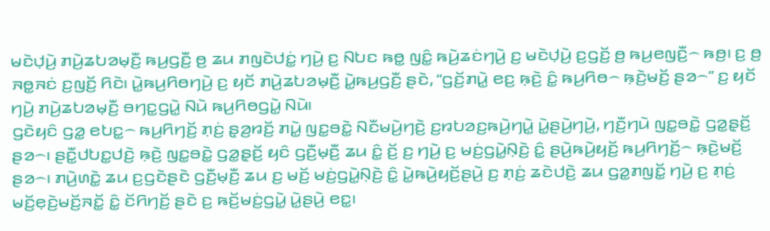ꤗꤢꤧꤓ꤫ꤣꤧ꤬ ꤊꤣꤧ꤬ꤘꤝꤤꤗ꤫ꤢꤪ꤬ ꤒꤣ꤬ꤞꤢꤪ꤬ ꤥ꤬ ꤘꤣ ꤊꤜꤢꤧꤓꤢꤦ꤭ ꤚꤣꤧ꤬ ꤢ꤬ ꤡꤝꤢ ꤒꤥ꤭ ꤜꤢꤨ꤭ ꤒꤣꤧ꤬ꤘꤢꤦꤚꤣꤧ꤬ ꤢ꤬ ꤗꤢꤧꤓ꤫ꤣꤧ꤬ ꤢ꤬ꤞꤢꤩ꤬ ꤥ꤬ ꤒꤣ꤬ꤕꤜꤢꤪ꤬꤮ ꤒꤥ꤬꤯ ꤢ꤬ ꤥ꤬ ꤏꤥ꤭ꤏꤢꤦ ꤢ꤬ꤜꤢꤩ꤬ ꤖꤢꤧ꤯ ꤣꤧ꤭ꤒꤣ꤬ꤖꤥꤚꤣꤧ꤬ ꤢ꤬ ꤟꤢꤩ ꤊꤣꤧ꤬ꤘꤝꤤꤗ꤫ꤢꤪ꤬ ꤣꤧ꤭ꤒꤣ꤬ꤞꤢꤪ꤬ ꤔꤢꤧ, “ꤞꤢꤩ꤬ꤊꤣꤧ꤭ ꤕꤢ꤬ ꤒ꤫ꤢꤧ꤬ ꤢꤨ꤭ ꤒꤣ꤬ꤖꤥ꤮ ꤒ꤫ꤢꤧ꤬ꤗꤢꤩ꤬ ꤔꤤ꤮” ꤢ꤬ ꤟꤢꤩ ꤚꤣꤧ꤬ ꤊꤣꤧ꤬ꤘꤝꤤꤗ꤫ꤢꤪ꤬ ꤋꤚꤢ꤭ꤞꤣꤧ꤭ ꤡꤣꤧ ꤒꤣ꤬ꤖꤥꤞꤣꤧ꤭ ꤡꤣꤧ꤯
ꤞꤢꤧꤟꤢꤨ ꤞꤤ꤭ ꤕꤝꤢ꤭꤮ ꤒꤣ꤬ꤖꤚꤢꤩ꤬ ꤊ꤫ꤢꤦ꤬ ꤔ꤫ꤤ꤬ꤙꤢꤩ꤬ ꤊꤣꤧ꤭ ꤜꤢ꤭ꤋꤢꤧ꤭ ꤡꤢꤪꤗꤣꤧ꤬ꤚꤢꤧ꤬ ꤢ꤬ꤙꤝꤤꤢ꤬ꤒꤣꤧ꤬ꤚꤣꤧ꤭ ꤣꤧ꤭ꤔꤣꤧ꤬ꤚꤣꤧ꤬, ꤚꤢꤪ꤬ꤚꤣꤧ ꤜꤢ꤭ꤋꤢꤧ꤭ ꤞꤤ꤭ꤔ꤫ꤢꤩ꤬ ꤔꤤ꤮꤯ ꤔꤢꤪ꤭ꤓꤝꤢ꤭ꤓꤢꤧ꤬ ꤒ꤫ꤢꤧ꤬ ꤜꤢ꤭ꤋꤢꤧ꤭ ꤞꤤ꤭ꤔ꤫ꤢꤩ꤬ ꤟꤢꤨ ꤞꤢꤪ꤬ꤗ꤫ꤢꤪ꤬ ꤘꤣ ꤢꤨ꤭ ꤢꤩ꤬ ꤢ꤬ ꤚꤣꤧ꤬ ꤢ꤬ ꤗꤢꤦ꤬ꤞꤣꤧ꤭ꤡ꤫ꤢꤧ꤬ ꤢꤨ꤭ ꤔꤣꤧ꤬ꤒꤣꤧ꤬ꤟꤢꤩ꤬ ꤒꤣ꤬ꤖꤚꤢꤩ꤬꤮ ꤒ꤫ꤢꤧ꤬ꤗꤢꤩ꤬ ꤔꤤ꤮꤯ ꤊꤣꤧ꤬ꤛꤢꤧ꤭ ꤘꤣ ꤢ꤬ꤞꤢꤧꤔꤢꤧ ꤞꤢꤪ꤬ꤗ꤫ꤢꤪ꤬ ꤘꤣ ꤢ꤬ ꤗꤢꤩ꤬ ꤗꤢꤦ꤬ꤞꤣꤧ꤭ꤡ꤫ꤢꤧ꤬ ꤢꤨ꤭ ꤣꤧ꤭ꤒꤣꤧ꤬ꤟꤢꤩ꤬ꤔꤣꤧ꤬ ꤢ꤬ ꤊ꤫ꤢꤦ꤬ ꤘꤢꤧꤓꤢꤧ꤬ ꤘꤣ ꤞꤤ꤭ꤊꤜꤢꤩ꤭ ꤚꤣꤧ꤬ ꤢ꤬ ꤊ꤫ꤢꤦ꤬ ꤗꤢꤩ꤬ꤕ꤫ꤢꤧ꤬ꤗꤢꤩ꤬ꤏꤢꤩ꤭ ꤢꤨ꤭ ꤢꤩꤖꤚꤢꤩ꤬ ꤔꤢꤧ ꤢ꤬ ꤒꤢꤩ꤬ꤗꤢꤦ꤬ꤞꤣꤧ꤭ ꤣꤧ꤭ꤔꤣꤧ꤬ ꤕꤢ꤭꤯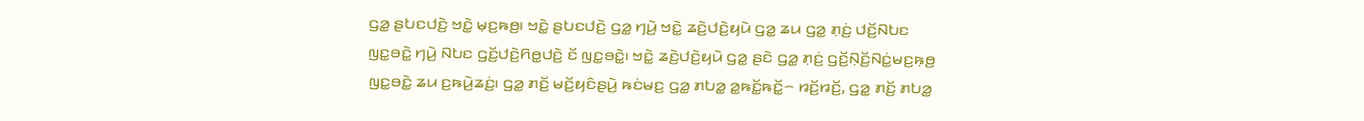ꤞꤤ꤭ ꤔꤝꤢꤓꤢꤧ꤬ ꤠꤢꤧ꤭ ꤗ꤫ꤢ꤬ꤒꤥ꤬꤯ ꤠꤢꤧ꤭ ꤔꤝꤢꤓꤢꤧ꤬ ꤞꤤ꤭ ꤚꤣꤧ꤬ ꤠꤢꤧ꤭ ꤘꤢꤧ꤬ꤓꤢꤧ꤬ꤟꤣꤧ ꤞꤤ꤭ ꤘꤣ ꤞꤤ꤭ ꤊ꤫ꤢꤦ꤬ ꤓꤢꤩ꤬ꤡꤝꤢ ꤜꤢ꤭ꤋꤢꤧ꤭ ꤚꤣꤧ꤬ ꤡꤝꤢ ꤞꤢꤩ꤬ꤓꤢꤧ꤬ꤖꤥ꤭ꤓꤢꤧ꤬ ꤢꤩ ꤜꤢ꤭ꤋꤢꤧ꤭꤯ ꤠꤢꤧ꤭ ꤘꤢꤧ꤬ꤓꤢꤧ꤬ꤟꤣꤧ ꤞꤤ꤭ ꤔꤢꤧ ꤞꤤ꤭ ꤊ꤫ꤢꤦ꤬ ꤞꤢꤩ꤬ꤡ꤫ꤢꤩ꤬ꤡꤢꤦ꤭ꤗꤢ꤬ꤒ꤫ꤥ꤬ ꤜꤢ꤭ꤋꤢꤧ꤭ ꤘꤣ ꤢ꤬ꤒꤣꤧ꤬ꤘꤢꤦ꤬꤯ ꤞꤤ꤭ ꤊꤢꤩ꤬ ꤗꤢꤩ꤬ꤟꤢꤨꤔꤣꤧ꤬ ꤒꤢꤦꤗꤢ꤬ ꤞꤤ꤭ ꤊꤝꤤ꤭ ꤤ꤭ꤒꤢꤩ꤭ꤒꤢꤩ꤭꤮ ꤙꤢꤩ꤬ꤙꤢꤩ꤬, ꤞꤤ꤭ ꤊꤢꤩ꤬ ꤊꤝꤤ꤭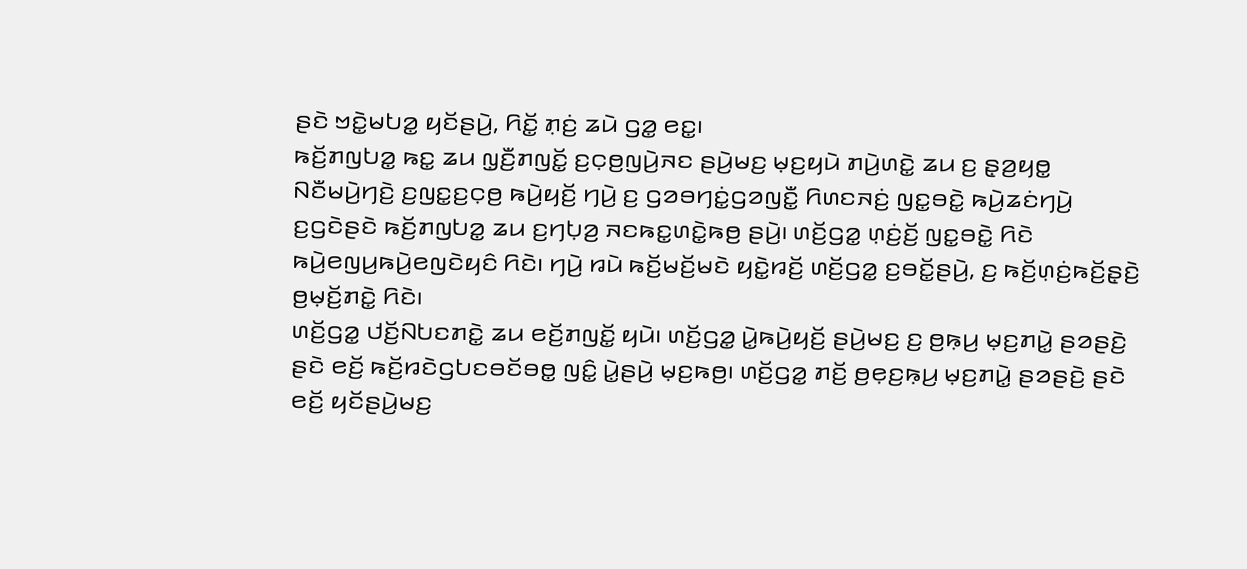ꤔꤢꤧ ꤠꤢꤧ꤭ꤗꤝꤤ꤭ ꤟꤢꤩꤔꤣꤧ꤬, ꤖꤢꤩ꤭ ꤊ꤫ꤢꤦ꤬ ꤘꤣꤧ ꤞꤤ꤭ ꤕꤢ꤭꤯
ꤒꤢꤩ꤬ꤊꤜꤝꤤ꤭ ꤒꤢ꤭ ꤘꤣ ꤜ꤫ꤢꤪ꤬ꤊꤜꤢꤩ꤭ ꤢ꤬ꤍ꤫ꤥ꤬ꤜꤣꤧ꤬ꤏꤢ ꤔꤣꤧ꤬ꤗꤢ꤬ ꤗ꤫ꤢ꤬ꤟꤣꤧ ꤊꤣꤧ꤬ꤛꤢꤧ꤭ ꤘꤣ ꤢ꤬ ꤔ꤫ꤤ꤬ꤟꤥ꤭ ꤡꤢꤪꤗꤣꤧ꤬ꤚꤢꤧ꤬ ꤢ꤬ꤜꤢ꤭ꤢ꤬ꤍ꤫ꤥ꤬ ꤒꤣꤧ꤬ꤟꤢꤩ꤬ ꤚꤣꤧ꤬ ꤢ꤬ ꤞꤤꤋꤚꤢꤦ꤭ꤞꤤꤜꤢꤪ꤭ ꤖꤛꤢꤏꤢꤦ꤬ ꤜꤢ꤭ꤋꤢꤧ꤭ ꤒꤣꤧ꤬ꤘꤢꤦꤚꤣꤧ꤬ ꤢ꤬ꤞꤢꤧꤔꤢꤧ ꤒꤢꤩ꤬ꤊꤜꤝꤤ꤭ ꤘꤣ ꤢ꤬ꤚꤝ꤫ꤤ꤬ ꤏꤢꤒꤢ꤭ꤛꤢꤧ꤭ꤒꤥ꤬ ꤔꤣꤧ꤬꤯ ꤛꤢꤩ꤬ꤞꤤ꤭ ꤛ꤫ꤢꤦ꤬ꤢꤩ꤬ ꤜꤢ꤭ꤋꤢꤧ꤭ ꤖꤢꤧ ꤒꤣꤧ꤬ꤕꤜꤣ꤬ꤒꤣꤧ꤬ꤕꤜꤢꤧꤟꤢꤨ ꤖꤢꤧ꤯ ꤚꤣꤧ꤬ ꤙꤣꤧ ꤒꤢꤩ꤬ꤗꤢꤩ꤬ꤗꤢꤧ ꤟꤢꤧ꤭ꤙꤢꤩ꤬ ꤛꤢꤩ꤬ꤞꤤ꤭ ꤢ꤬ꤋꤢꤩ꤭ꤔꤣꤧ꤬, ꤢ꤬ ꤒꤢꤩ꤬ꤛ꤫ꤢꤦ꤬ꤒꤢꤩ꤬ꤔ꤫ꤢꤧ꤬ ꤥ꤬ꤗ꤫ꤢꤩ꤬ꤊꤢꤧ꤭ ꤖꤢꤧ꤯
ꤛꤢꤩ꤬ꤞꤤ꤭ ꤓꤢꤩ꤬ꤡꤝꤢꤊꤢꤧ꤭ ꤘꤣ ꤕꤢꤩ꤬ꤊꤜꤢꤩ꤭ ꤟꤣꤧ꤯ ꤛꤢꤩ꤬ꤞꤤ꤭ ꤣꤧ꤭ꤒꤣꤧ꤬ꤟꤢꤩ꤬ ꤔꤣꤧ꤬ꤗꤢ꤬ ꤢ꤬ ꤥ꤬ꤒ꤫ꤣ꤬ ꤗ꤫ꤢ꤬ꤊꤣꤧ꤭ ꤔꤤꤔꤢꤧ꤬ ꤔꤢꤧ ꤕꤢꤩ꤬ ꤒꤢꤩ꤬ꤙꤢꤧꤞꤝꤢꤋꤢꤩꤋꤥ꤭ ꤜꤢꤨ꤭ ꤣꤧ꤭ꤔꤣꤧ꤬ ꤗ꤫ꤢ꤬ꤒꤥ꤬꤯ ꤛꤢꤩ꤬ꤞꤤ꤭ ꤊꤢꤩ꤬ ꤥ꤬ꤕ꤫ꤢ꤬ꤒ꤫ꤣ꤬ ꤗ꤫ꤢ꤬ꤊꤣꤧ꤭ ꤔꤤꤔꤢꤧ꤬ ꤔꤢꤧ ꤕꤢꤩ꤬ ꤟꤢꤩꤔꤣꤧ꤬ꤗꤢ꤬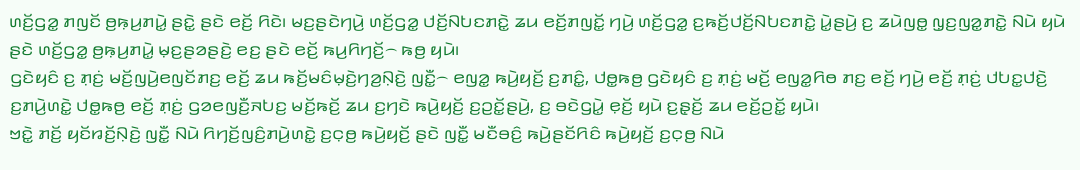ꤛꤢꤩ꤬ꤞꤤ꤭ ꤊꤜꤢꤩ ꤥ꤬ꤒ꤫ꤣ꤬ꤊꤣꤧ꤭ ꤔꤢꤧ꤭ ꤔꤢꤧ ꤕꤢꤩ꤬ ꤖꤢꤧ꤯ ꤗꤢ꤬ꤔꤢꤧꤚꤣꤧ꤬ ꤛꤢꤩ꤬ꤞꤤ꤭ ꤓꤢꤩ꤬ꤡꤝꤢꤊꤢꤧ꤭ ꤘꤣ ꤕꤢꤩ꤬ꤊꤜꤢꤩ꤭ ꤚꤣꤧ꤬ ꤛꤢꤩ꤬ꤞꤤ꤭ ꤢ꤬ꤒꤢꤩ꤬ꤓꤢꤩ꤬ꤡꤝꤢꤊꤢꤧ꤭ ꤣꤧ꤭ꤔꤣꤧ꤬ ꤢ꤬ ꤘꤣꤧꤜꤥ꤭ ꤜ꤫ꤢ꤬ꤜꤤ꤭ꤊꤢꤧ꤭ ꤡꤣꤧ ꤟꤣꤧ ꤔꤢꤧ ꤛꤢꤩ꤬ꤞꤤ꤭ ꤥ꤬ꤒ꤫ꤣ꤬ꤊꤣꤧ꤭ ꤗ꤫ꤢ꤬ꤔꤤꤔꤢꤧ꤬ ꤕꤢ꤬ ꤔꤢꤧ ꤕꤢꤩ꤬ ꤒꤣ꤬ꤖꤚꤢꤩ꤬꤮ ꤒꤥ꤬ ꤟꤣꤧ꤯
ꤞꤢꤧꤟꤢꤨ ꤢ꤬ ꤊ꤫ꤢꤦ꤬ ꤗꤢꤩ꤬ꤜꤣꤧ꤬ꤕꤜꤢꤩꤊꤢ꤬ ꤕꤢꤩ꤬ ꤘꤣ ꤒꤢꤩ꤬ꤗꤢꤨꤗ꤫ꤢꤧ꤬ꤚꤤ꤬ꤡ꤫ꤢꤧ꤬ ꤜꤢꤪ꤭꤮ ꤕꤜꤤ꤭ ꤒꤣꤧ꤬ꤟꤢꤩ꤬ ꤢ꤬ꤊꤢꤨ꤭, ꤓꤥ꤭ꤒꤥ꤬ ꤞꤢꤧꤟꤢꤨ ꤢ꤬ ꤊ꤫ꤢꤦ꤬ ꤗꤢꤩ꤬ ꤕꤜꤤ꤭ꤖꤥ ꤊꤢ꤬ ꤕꤢꤩ꤬ ꤚꤣꤧ꤬ ꤕꤢꤩ꤬ ꤊ꤫ꤢꤦ꤬ ꤓꤝꤢ꤭ꤓꤢꤧ꤬ ꤢ꤬ꤊꤣꤧ꤬ꤛꤢꤧ꤭ ꤓꤥ꤭ꤒꤥ꤬ ꤕꤢꤩ꤬ ꤊ꤫ꤢꤦ꤬ ꤞꤤꤕꤜꤢꤪ꤬ꤏꤝꤢ꤬ ꤗꤢꤩ꤬ꤒꤢꤩ꤬ ꤘꤣ ꤢ꤬ꤚꤢꤧ ꤒꤣꤧ꤬ꤟꤢꤩ꤬ ꤢ꤬ꤑꤢꤩ꤭ꤔꤣꤧ꤬, ꤢ꤬ ꤋꤢꤧꤞꤣꤧ꤭ ꤕ꤫ꤢꤩ꤬ ꤟꤣꤧ ꤢ꤬ꤔ꤫ꤢꤩ꤬ ꤘꤣ ꤕꤢꤩ꤬ꤑꤢꤩ꤭ ꤟꤣꤧ꤯
ꤠꤢꤧ꤭ ꤊꤢꤩ꤬ ꤟꤢꤩꤙꤢꤩ꤬ꤡ꤫ꤢꤧ꤬ ꤜꤢꤪ꤭ ꤡꤣꤧ ꤖꤚꤢꤩ꤬ꤜꤢꤨ꤬ꤊꤣꤧ꤬ꤛꤢꤧ꤭ ꤢ꤬ꤍ꤫ꤥ꤬ ꤒꤣꤧ꤬ꤟꤢꤩ꤬ ꤔꤢꤧ ꤜꤢꤪ꤭ ꤗꤢꤪꤋꤢꤨ꤬ ꤒꤣꤧ꤬ꤔꤢꤩꤖꤢꤨ ꤒꤣꤧ꤬ꤟꤢꤩ꤬ ꤢ꤬ꤍ꤫ꤥ꤬ ꤡꤣꤧ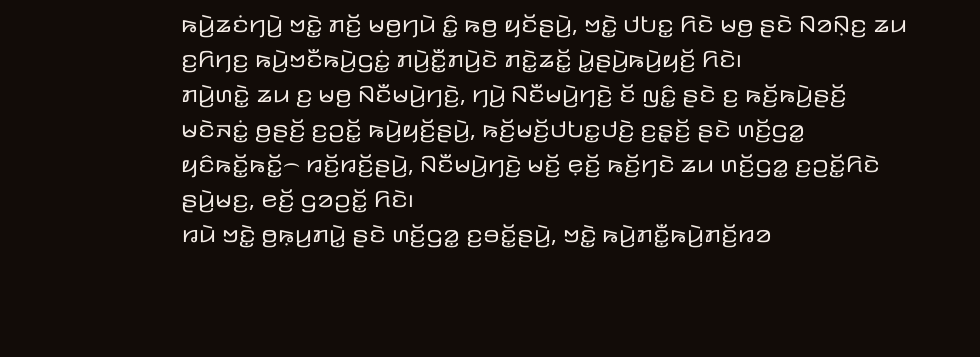ꤒꤣꤧ꤬ꤘꤢꤦꤚꤣꤧ꤬ ꤠꤢꤧ꤭ ꤊꤢꤩ꤬ ꤗꤥ꤬ꤚꤣꤧ ꤢꤨ꤭ ꤒꤥ꤬ ꤟꤢꤩꤔꤣꤧ꤬, ꤠꤢꤧ꤭ ꤓꤝꤢ꤭ ꤖꤢꤧ ꤗꤥ꤬ ꤔꤢꤧ ꤡꤤꤡ꤫ꤢ꤬ ꤘꤣ ꤢ꤬ꤖꤚꤢ꤬ ꤒꤣꤧ꤬ꤠꤢꤪꤒꤣꤧ꤬ꤞꤢꤦ꤭ ꤊꤣꤧ꤬ꤢꤪ꤭ꤊꤣꤧ꤬ꤢꤧ ꤊꤢꤧ꤭ꤘꤢꤩ꤭ ꤣꤧ꤭ꤔꤣꤧ꤬ꤒꤣꤧ꤬ꤟꤢꤩ꤬ ꤖꤢꤧ꤯
ꤊꤣꤧ꤬ꤛꤢꤧ꤭ ꤘꤣ ꤢ꤬ ꤗꤥ꤬ ꤡꤢꤪꤗꤣꤧ꤬ꤚꤢꤧ꤬, ꤚꤣꤧ꤬ ꤡꤢꤪꤗꤣꤧ꤬ꤚꤢꤧ꤬ ꤢꤩ ꤜꤢꤨ꤭ ꤔꤢꤧ ꤢ꤬ ꤒꤢꤩ꤬ꤒꤣꤧ꤬ꤔꤢꤩ꤬ ꤗꤢꤧꤏꤢꤦ꤭ ꤥ꤬ꤔꤢꤩ꤬ ꤢ꤬ꤑꤢꤩ꤭ ꤒꤣꤧ꤬ꤟꤢꤩ꤬ꤔꤣꤧ꤬, ꤒꤢꤩ꤬ꤗꤢꤩ꤬ꤓꤝꤢ꤭ꤓꤢꤧ꤬ ꤢ꤬ꤔ꤫ꤢꤩ꤬ ꤔꤢꤧ ꤛꤢꤩ꤬ꤞꤤ꤭ ꤟꤢꤨꤒꤢꤩ꤭ꤒꤢꤩ꤭꤮ ꤙꤢꤩ꤬ꤙꤢꤩ꤬ꤔꤣꤧ꤬, ꤡꤢꤪꤗꤣꤧ꤬ꤚꤢꤧ꤬ ꤗꤢꤩ꤬ ꤕ꤫ꤢꤩ꤬ ꤒꤢꤩ꤬ꤚꤢꤧ ꤘꤣ ꤛꤢꤩ꤬ꤞꤤ꤭ ꤢ꤬ꤑꤢꤩ꤭ꤖꤢꤧ ꤔꤣꤧ꤬ꤗꤢ꤬, ꤕꤢꤩ꤬ ꤞꤤꤑꤢꤩ꤭ ꤖꤢꤧ꤯
ꤙꤣꤧ ꤠꤢꤧ꤭ ꤥ꤬ꤒ꤫ꤣ꤬ꤊꤣꤧ꤭ ꤔꤢꤧ ꤛꤢꤩ꤬ꤞꤤ꤭ ꤢ꤬ꤋꤢꤩ꤭ꤔꤣꤧ꤬, ꤠꤢꤧ꤭ ꤒꤣꤧ꤬ꤊꤢꤪ꤭ꤒꤣꤧ꤬ꤊꤢꤩ꤬ꤙꤤ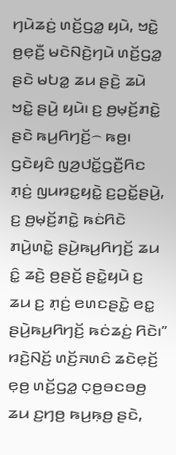ꤚꤣꤧꤘꤢꤦ꤬ ꤛꤢꤩ꤬ꤞꤤ꤭ ꤟꤣꤧ, ꤠꤢꤧ꤭ ꤥ꤬ꤕ꤫ꤢꤪ꤬ ꤗꤢꤧꤡꤢꤧ꤬ꤚꤣꤧ ꤛꤢꤩ꤬ꤞꤤ꤭ ꤔꤢꤧ ꤗꤝꤤ꤭ ꤘꤣ ꤔꤢꤧ꤬ ꤘꤣꤧ ꤠꤢꤧ꤭ ꤔꤣꤧ꤬ ꤟꤣꤧ꤯ ꤢ꤬ ꤥ꤬ꤗ꤫ꤢꤩ꤬ꤊꤢꤧ꤭ ꤔꤢꤧ ꤒꤣ꤬ꤖꤚꤢꤩ꤬꤮ ꤒꤥ꤬꤯ ꤞꤢꤧꤟꤢꤨ ꤜꤤ꤬ꤓꤢꤩ꤭ꤞꤢꤪ꤬ꤖꤢ ꤊ꤫ꤢꤦ꤬ ꤜꤣꤙꤢ꤭ꤟꤢꤧ꤭ ꤢ꤬ꤑꤢꤩ꤭ꤔꤣꤧ꤬, ꤢ꤬ ꤥ꤬ꤗ꤫ꤢꤩ꤬ꤊꤢꤧ꤭ ꤒꤢꤦꤖꤢꤧ ꤊꤣꤧ꤬ꤛꤢꤧ꤭ ꤔꤣꤧ꤬ꤒꤣ꤬ꤖꤚꤢꤩ꤬ ꤘꤣ ꤢꤨ꤭ ꤘꤢꤧ꤬ ꤥ꤬ꤔꤢꤩ꤬ ꤔꤢꤧ꤭ꤟꤣꤧ ꤢ꤬ ꤘꤣ ꤢ꤬ ꤊ꤫ꤢꤦ꤬ ꤕꤛꤢꤔꤢꤧ꤭ ꤕꤢ꤭ ꤔꤣꤧ꤬ꤒꤣ꤬ꤖꤚꤢꤩ꤬ ꤒꤢꤦꤘꤢꤦ꤬ ꤖꤢꤧ꤯”
ꤙꤢꤧ꤬ꤡꤢꤩ꤬ ꤛꤢꤩ꤬ꤏꤛꤢꤨ ꤘꤢꤧꤕ꤫ꤢꤩ꤬ ꤕ꤫ꤥ꤬ ꤛꤢꤩ꤬ꤞꤤ꤭ ꤍ꤫ꤥ꤬ꤋꤢꤋꤥ꤬ ꤘꤣ ꤢ꤬ꤚꤥ꤬ ꤒꤣ꤬ꤒ꤫ꤥ꤬ ꤔꤢꤧ,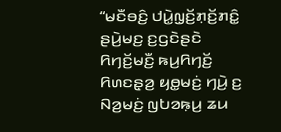“ꤗꤢꤪꤋꤢꤨ꤬ ꤓꤣꤧ꤭ꤜ꤫ꤢꤩ꤬ꤊ꤫ꤢꤩ꤬ꤊꤢꤨ꤭ ꤔꤣꤧ꤬ꤗꤢ꤬ ꤢ꤬ꤞꤢꤧꤔꤢꤧ ꤖꤚꤢꤩ꤬ꤗꤢꤪ꤬ ꤒꤣ꤬ꤖꤚꤢꤩ꤬ ꤖꤛꤢꤔ꤫ꤤ꤬ ꤟꤥ꤭ꤗꤢꤦ꤬ ꤚꤣꤧ꤬ ꤢ꤬ ꤡꤤ꤬ꤗꤢꤦ꤬ ꤜꤝꤤꤒ꤫ꤣ꤬ ꤘꤣ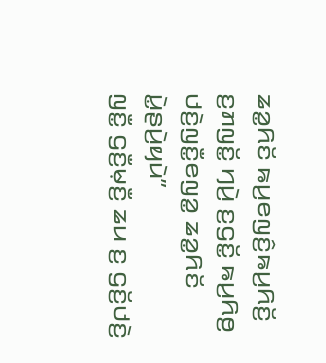ꤘꤤ꤭ꤖꤢꤩ ꤒꤣ꤬ꤕꤜꤢꤨ꤬ꤒꤣ꤬ꤖꤢꤩ꤬ ꤢ꤬ꤊꤜꤢꤩ꤭ ꤚꤣꤧ꤬ ꤢ꤬ꤞꤢꤩ꤭ ꤒꤣ꤬ꤖꤥ꤬ ꤓꤢꤧ꤬ꤜꤢꤪ꤭ꤕꤜꤤ꤭ ꤘꤤ꤭ꤖꤢꤩ ꤣꤧ꤭ꤔꤣꤧ꤬ꤟꤣꤧ”
ꤜꤢꤪ꤭ ꤞꤢꤪ꤬ꤗ꤫ꤢꤪ꤬ ꤘꤣ ꤢ꤬ ꤞꤢꤩ꤬ꤓꤢꤧ꤬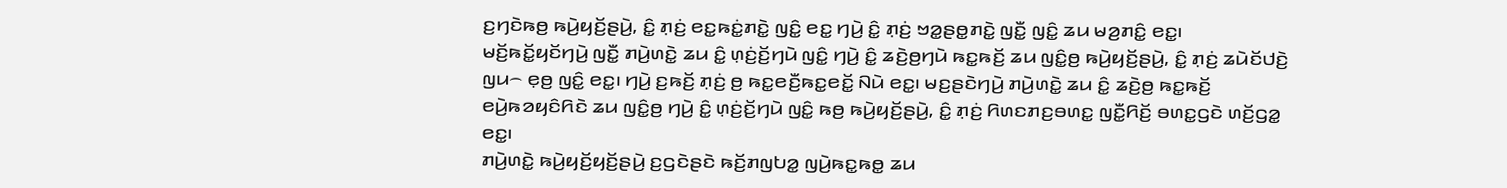ꤢ꤬ꤚꤢꤧꤒꤥ꤬ ꤒꤣꤧ꤬ꤟꤢꤩ꤬ꤔꤣꤧ꤬, ꤢꤨ꤭ ꤊ꤫ꤢꤦ꤬ ꤕꤢ꤭ꤒꤢꤦ꤭ꤊꤢꤧ꤭ ꤜꤢꤨ꤭ ꤕꤢ꤭ ꤚꤣꤧ꤬ ꤢꤨ꤭ ꤊ꤫ꤢꤦ꤬ ꤠꤤ꤭ꤔꤥ꤭ꤊꤢꤧ꤭ ꤜꤢꤪ꤭ ꤜꤢꤨ꤭ ꤘꤣ ꤗꤤ꤬ꤊꤢꤨ꤭ ꤕꤢ꤭꤯
ꤗꤢꤩ꤬ꤒꤢꤩ꤭ꤟꤢꤩꤚꤣꤧ꤬ ꤜꤢꤪ꤭ ꤊꤣꤧ꤬ꤛꤢꤧ꤭ ꤘꤣ ꤢꤨ꤭ ꤛ꤫ꤢꤦ꤬ꤢꤩ꤬ꤚꤣꤧ ꤜꤢꤨ꤭ ꤚꤣꤧ꤬ ꤢꤨ꤭ ꤘꤢꤧ꤬ꤥ꤬ꤚꤣꤧ ꤒꤢ꤭ꤒꤢꤩ꤬ ꤘꤣ ꤜꤢꤨ꤭ꤥ꤬ ꤒꤣꤧ꤬ꤟꤢꤩ꤬ꤔꤣꤧ꤬, ꤢꤨ꤭ ꤊ꤫ꤢꤦ꤬ ꤘꤣꤧꤢꤩꤓꤢꤧ꤬ ꤜꤣ꤮ ꤕ꤫ꤥ꤬ ꤜꤢꤨ꤭ ꤕꤢ꤭꤯ ꤚꤣꤧ꤬ ꤢ꤬ꤒꤢꤩ꤬ ꤊ꤫ꤢꤦ꤬ ꤥ꤬ ꤒꤢ꤭ꤕꤢꤪ꤬ꤒꤢ꤭ꤕꤢꤩ꤭ ꤡꤣꤧ ꤕꤢ꤭꤯ ꤗꤢ꤬ꤔꤢꤧꤚꤣꤧ꤬ ꤊꤣꤧ꤬ꤛꤢꤧ꤭ ꤘꤣ ꤢꤨ꤭ ꤘꤢꤧ꤬ꤥ꤬ ꤒꤢ꤭ꤒꤢꤩ꤬ ꤕꤣꤧ꤬ꤒꤤꤟꤢꤨꤖꤢꤧ ꤘꤣ ꤜꤢꤨ꤭ꤥ꤬ ꤚꤣꤧ꤬ ꤢꤨ꤭ ꤛ꤫ꤢꤦ꤬ꤢꤩ꤬ꤚꤣꤧ ꤜꤢꤨ꤭ ꤒꤥ꤬ ꤒꤣꤧ꤬ꤟꤢꤩ꤬ꤔꤣꤧ꤬, ꤢꤨ꤭ ꤊ꤫ꤢꤦ꤬ ꤖꤛꤢꤊꤢ꤬ꤋꤛꤢ꤭ ꤜꤢꤪ꤭ꤖꤢꤩ꤬ ꤋꤛꤢ꤭ꤞꤢꤧ ꤛꤢꤩ꤬ꤞꤤ꤭ ꤕꤢ꤭꤯
ꤊꤣꤧ꤬ꤛꤢꤧ꤭ ꤒꤣꤧ꤬ꤟꤢꤩ꤬ꤟꤢꤩ꤬ꤔꤣꤧ꤬ ꤢ꤬ꤞꤢꤧꤔꤢꤧ ꤒꤢꤩ꤬ꤊꤜꤝꤤ꤭ ꤜꤣꤧ꤬ꤒꤢ꤭ꤒꤥ꤭ ꤘꤣ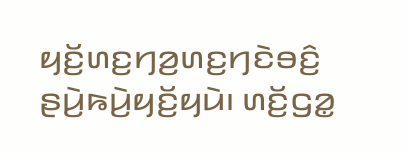ꤟꤢꤩ꤬ꤛꤢ꤬ꤚꤤ꤬ꤛꤢ꤬ꤚꤢꤧꤋꤢꤨ꤬ ꤔꤣꤧ꤬ꤒꤣꤧ꤬ꤟꤢꤩ꤬ꤟꤣꤧ꤯ ꤛꤢꤩ꤬ꤞꤤ꤭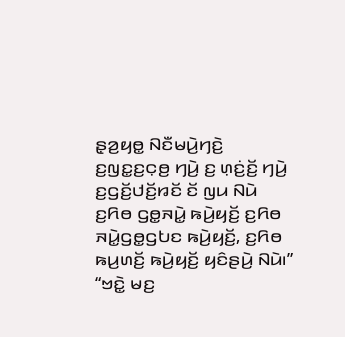ꤔ꤫ꤤ꤬ꤟꤥ꤭ ꤡꤢꤪꤗꤣꤧ꤬ꤚꤢꤧ꤬ ꤢ꤬ꤜꤢ꤭ꤢ꤬ꤍ꤫ꤥ꤬ ꤚꤣꤧ꤬ ꤢ꤬ ꤛ꤫ꤢꤦ꤬ꤢꤩ꤬ ꤚꤣꤧ꤬ ꤢ꤬ꤞꤢꤩ꤬ꤓꤢꤩ꤬ꤙꤢꤩ ꤢꤩ ꤜꤣ ꤡꤣꤧ ꤢ꤬ꤖꤥ ꤞꤥ꤭ꤏꤣꤧ꤭ ꤒꤣꤧ꤬ꤟꤢꤩ꤬ ꤢ꤬ꤖꤥ ꤏꤣꤧ꤭ꤞꤥ꤭ꤞꤝꤢ ꤒꤣꤧ꤬ꤟꤢꤩ꤬, ꤢ꤬ꤖꤥ ꤒꤣ꤬ꤛꤢꤩ꤬ ꤒꤣꤧ꤬ꤟꤢꤩ꤬ ꤟꤢꤨꤔꤣꤧ꤬ ꤡꤣꤧ꤯”
“ꤠꤢꤧ꤭ ꤗꤢ꤬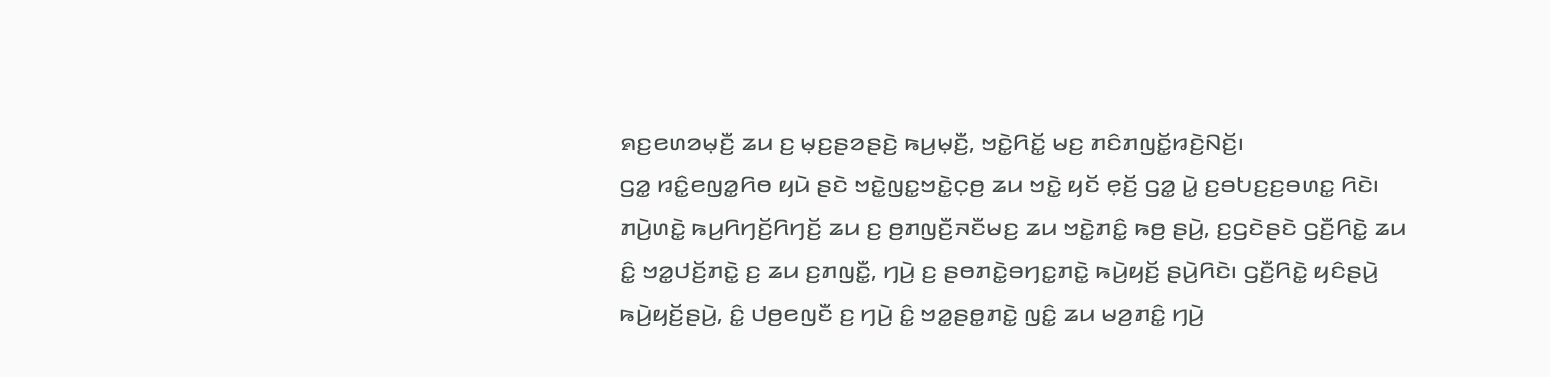ꤎꤢ꤬ꤕꤛꤤꤗ꤫ꤢꤪ꤬ ꤘꤣ ꤢ꤬ ꤗ꤫ꤢ꤬ꤔꤤꤔꤢꤧ꤬ ꤒꤣ꤬ꤗ꤫ꤢꤪ꤬, ꤠꤢꤧ꤭ꤖꤢꤩ꤭ ꤗꤢ꤬ ꤊꤢꤨꤊꤜꤢꤩ꤭ꤙꤢꤧ꤬ꤡꤢꤩ꤬꤯
ꤞꤤ꤭ ꤙꤢꤨ꤭ꤕꤜꤤ꤭ꤖꤥ ꤟꤣꤧ ꤔꤢꤧ ꤠꤢꤧ꤭ꤜꤢ꤭ꤠꤢꤧ꤭ꤍ꤫ꤥ꤬ ꤘꤣ ꤠꤢꤧ꤭ ꤟꤢꤩ ꤕ꤫ꤢꤩ꤬ ꤞꤤ꤭ ꤣꤧ꤭ ꤢ꤬ꤋꤝꤢ꤬ꤢ꤬ꤋꤛꤢ꤭ ꤖꤢꤧ꤯
ꤊꤣꤧ꤬ꤛꤢꤧ꤭ ꤒꤣ꤬ꤖꤚꤢꤩ꤬ꤖꤚꤢꤩ꤬ ꤘꤣ ꤢ꤬ ꤥ꤬ꤊꤜꤢꤪ꤬ꤏꤢꤪꤗꤢ꤬ ꤘꤣ ꤠꤢꤧ꤭ꤊꤢꤨ꤭ ꤒꤥ꤬ ꤔꤣꤧ꤬, ꤢ꤬ꤞꤢꤧꤔꤢꤧ ꤞꤢꤪ꤬ꤖꤢꤧ꤭ ꤘꤣ ꤢꤨ꤭ ꤠꤤ꤭ꤓꤢꤩ꤬ꤊꤢꤧ꤭ ꤢ꤬ ꤘꤣ ꤢ꤬ꤊꤜꤢꤪ꤭, ꤚꤣꤧ꤬ ꤢ꤬ ꤔꤥꤊꤢꤧ꤭ꤋꤚꤢ꤭ꤊꤢꤧ꤭ ꤒꤣꤧ꤬ꤟꤢꤩ꤬ ꤔꤣꤧ꤬ꤖꤢꤧ꤯ ꤞꤢꤪ꤬ꤖꤢꤧ꤭ ꤟꤢꤨꤔꤣꤧ꤬ ꤒꤣꤧ꤬ꤟꤢꤩ꤬ꤔꤣꤧ꤬, ꤢꤨ꤭ ꤓꤥ꤬ꤕꤜꤢꤪ ꤢ꤬ ꤚꤣꤧ꤬ ꤢꤨ꤭ ꤠꤤ꤭ꤔꤥ꤭ꤊꤢꤧ꤭ ꤜꤢꤨ꤭ ꤘꤣ ꤗꤤ꤬ꤊꤢꤨ꤭ ꤚꤣꤧ꤬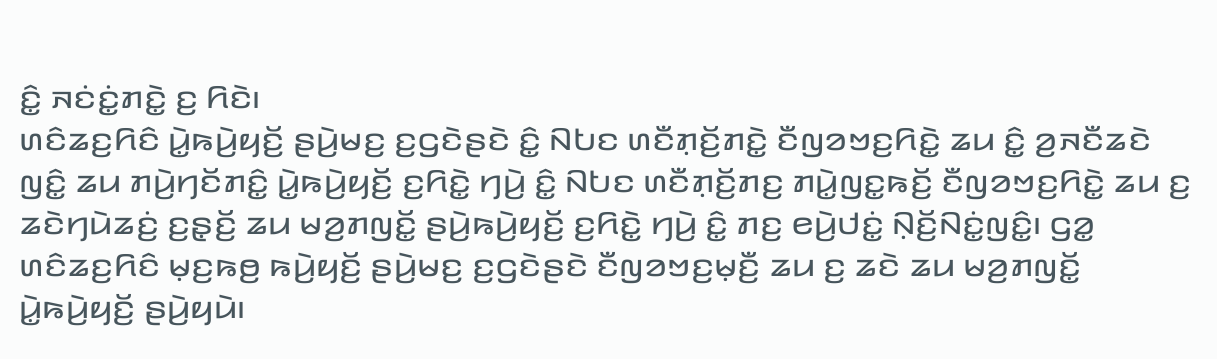ꤢꤨ꤭ ꤏꤢꤦꤢꤦ꤭ꤊꤢꤧ꤭ ꤢ꤬ ꤖꤢꤧ꤯
ꤛꤢꤨꤘꤢ꤬ꤖꤢꤨ ꤣꤧ꤭ꤒꤣꤧ꤬ꤟꤢꤩ꤬ ꤔꤣꤧ꤬ꤗꤢ꤬ ꤢ꤬ꤞꤢꤧꤔꤢꤧ ꤢꤨ꤭ ꤡꤝꤢ ꤛꤢꤪꤊ꤫ꤢꤩ꤬ꤊꤢꤧ꤭ ꤢꤪꤜꤤꤠꤢ꤬ꤖꤢꤧ꤭ ꤘꤣ ꤢꤨ꤭ ꤤ꤬ꤏꤢꤪꤘꤢꤧ ꤜꤢꤨ꤭ ꤘꤣ ꤊꤣꤧ꤬ꤚꤢꤩꤊꤢꤨ꤭ ꤣꤧ꤭ꤒꤣꤧ꤬ꤟꤢꤩ꤬ ꤢ꤬ꤖꤢꤧ꤭ ꤚꤣꤧ꤬ ꤢꤨ꤭ ꤡꤝꤢ ꤛꤢꤪꤊ꤫ꤢꤩ꤬ꤊꤢ꤬ ꤊꤣꤧ꤭ꤜꤢ꤭ꤒꤢꤩ꤬ ꤢꤪꤜꤤꤠꤢ꤬ꤖꤢꤧ꤭ ꤘꤣ ꤢ꤬ ꤘꤢꤧꤚꤣꤧꤘꤢꤦ꤬ ꤢ꤬ꤔ꤫ꤢꤩ꤬ ꤘꤣ ꤗꤤ꤬ꤊꤜꤢꤩ꤭ ꤔꤣꤧ꤬ꤒꤣꤧ꤬ꤟꤢꤩ꤬ ꤢ꤬ꤖꤢꤧ꤭ ꤚꤣꤧ꤬ ꤢꤨ꤭ ꤊꤢ꤬ ꤕꤣꤧ꤬ꤓꤢꤦ꤭ ꤡ꤫ꤢꤩ꤬ꤡꤢꤦ꤭ꤜꤢꤨ꤭꤯ ꤞꤤ꤭ ꤛꤢꤨꤘꤢ꤬ꤖꤢꤨ ꤗ꤫ꤢ꤬ꤒꤥ꤬ ꤒꤣꤧ꤬ꤟꤢꤩ꤬ ꤔꤣꤧ꤬ꤗꤢ꤬ ꤢ꤬ꤞꤢꤧꤔꤢꤧ ꤢꤪꤜꤤꤠꤢ꤬ꤗ꤫ꤢꤪ꤬ ꤘꤣ ꤢ꤬ ꤘꤢꤧ ꤘꤣ ꤗꤤ꤬ꤊꤜꤢꤩ꤭ ꤣꤧ꤭ꤒꤣꤧ꤬ꤟꤢꤩ꤬ ꤔꤣꤧ꤬ꤟꤣꤧ꤯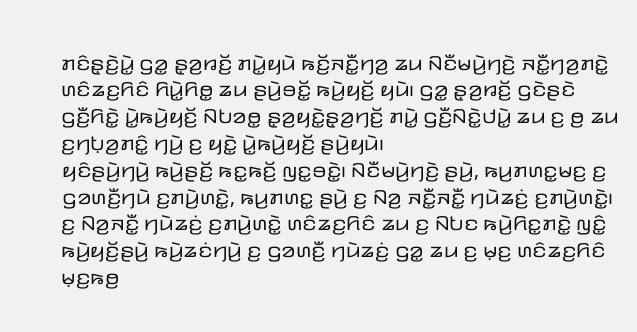ꤊꤢꤨꤔ꤫ꤢꤧ꤬ꤣꤧ꤭ ꤞꤤ꤭ ꤔ꤫ꤤ꤬ꤙꤢꤩ꤬ ꤊꤣꤧ꤭ꤟꤣꤧ ꤒꤢꤩ꤬ꤏꤢꤪ꤭ꤚꤤ꤬ ꤘꤣ ꤡꤢꤪꤗꤣꤧ꤬ꤚꤢꤧ꤬ ꤏꤢꤪ꤭ꤚꤤ꤬ꤊꤢꤧ꤭ ꤛꤢꤨꤘꤢ꤬ꤖꤢꤨ ꤖꤣꤧ꤭ꤖꤥ꤭ ꤘꤣ ꤔꤣꤧ꤬ꤋꤢꤩ꤭ ꤒꤣꤧ꤬ꤟꤢꤩ꤬ ꤟꤣꤧ꤯ ꤞꤤ꤭ ꤔ꤫ꤤ꤬ꤙꤢꤩ꤬ ꤞꤢꤧꤔꤢꤧ ꤞꤢꤪ꤬ꤖꤢꤧ꤭ ꤣꤧ꤭ꤒꤣꤧ꤬ꤟꤢꤩ꤬ ꤡꤝꤤꤥ꤭ ꤔ꤫ꤤ꤬ꤟꤢꤧ꤭ꤔ꤫ꤤ꤬ꤚꤢꤩ꤬ ꤊꤣꤧ꤭ ꤞꤢꤪ꤬ꤡꤢꤧ꤭ꤓꤣꤧ꤭ ꤘꤣ ꤢ꤬ ꤥ꤬ ꤘꤣ ꤢ꤬ꤚꤝ꤫ꤤ꤬ꤊꤢꤨ꤭ ꤚꤣꤧ꤬ ꤢ꤬ ꤟꤢꤧ꤭ ꤣꤧ꤭ꤒꤣꤧ꤬ꤟꤢꤩ꤬ ꤔꤣꤧ꤬ꤟꤣꤧ꤯
ꤟꤢꤨꤔꤣꤧ꤬ꤚꤣꤧ꤬ ꤒꤣꤧ꤬ꤔꤢꤩ꤬ ꤒꤢ꤭ꤒꤢꤩ꤬ ꤜꤢ꤭ꤋꤢꤧ꤭꤯ ꤡꤢꤪꤗꤣꤧ꤬ꤚꤢꤧ꤬ ꤔꤣꤧ꤬, ꤒꤣ꤬ꤊꤛꤢ꤭ꤗꤢ꤬ ꤢ꤬ ꤞꤤꤛꤢꤪ꤬ꤚꤣꤧ ꤢ꤬ꤊꤣꤧ꤬ꤛꤢꤧ꤭, ꤒꤣ꤬ꤊꤛꤢ꤭ ꤔꤣꤧ꤬ ꤢ꤬ ꤡꤤ꤬ ꤏꤢꤪ꤭ꤏꤢꤪ꤭ ꤚꤣꤧꤘꤢꤦ꤬ ꤢ꤬ꤊꤣꤧ꤬ꤛꤢꤧ꤭꤯ ꤢ꤬ ꤡꤤ꤬ꤏꤢꤪ꤭ ꤚꤣꤧꤘꤢꤦ꤬ ꤢ꤬ꤊꤣꤧ꤬ꤛꤢꤧ꤭ ꤛꤢꤨꤘꤢ꤬ꤖꤢꤨ ꤘꤣ ꤢ꤬ ꤡꤝꤢ ꤒꤣꤧ꤬ꤖꤢ꤭ꤊꤢꤧ꤭ ꤜꤢꤨ꤭ ꤒꤣꤧ꤬ꤟꤢꤩ꤬ꤔꤣꤧ꤬ ꤒꤣꤧ꤬ꤘꤢꤦꤚꤣꤧ꤬ ꤢ꤬ ꤞꤤꤛꤢꤪ꤬ ꤚꤣꤧꤘꤢꤦ꤬ ꤞꤤ꤭ ꤘꤣ ꤢ꤬ ꤗ꤫ꤢ꤬ ꤛꤢꤨꤘꤢ꤬ꤖꤢꤨ ꤗ꤫ꤢ꤬ꤒꤥ꤬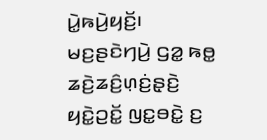ꤣꤧ꤭ꤒꤣꤧ꤬ꤟꤢꤩ꤬꤯ ꤗꤢ꤬ꤔꤢꤧꤚꤣꤧ꤬ ꤞꤤ꤭ ꤒꤥ꤭ ꤘꤢꤧ꤬ꤘꤢꤨ꤬ꤛ꤫ꤢꤦ꤬ꤔ꤫ꤢꤧ꤬ ꤟꤢꤧ꤭ꤑꤢꤩ꤭ ꤜꤢ꤭ꤋꤢꤧ꤭ ꤢ꤬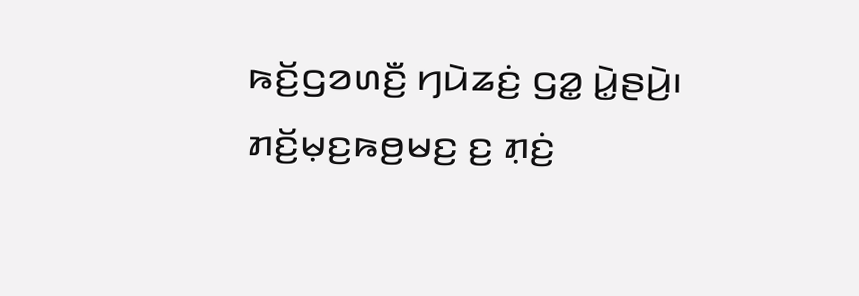ꤒꤢꤩ꤬ꤞꤤꤛꤢꤪ꤬ ꤚꤣꤧꤘꤢꤦ꤬ ꤞꤤ꤭ ꤣꤧ꤭ꤔꤣꤧ꤬꤯ ꤊꤢꤩ꤬ꤗ꤫ꤢ꤬ꤒꤥ꤬ꤗꤢ꤬ ꤢ꤬ ꤊ꤫ꤢꤦ꤬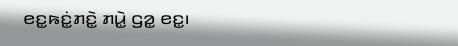ꤕꤢ꤭ꤒꤢꤦ꤭ꤊꤢꤧ꤭ ꤊꤣꤧ꤭ ꤞꤤ꤭ ꤕꤢ꤭꤯